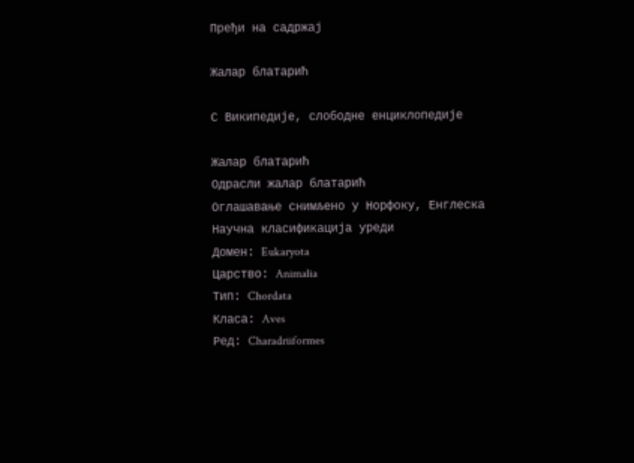Пређи на садржај

Жалар блатарић

С Википедије, слободне енциклопедије

Жалар блатарић
Одрасли жалар блатарић
Оглашавање снимљено у Норфоку, Енглеска
Научна класификација уреди
Домен: Eukaryota
Царство: Animalia
Тип: Chordata
Класа: Aves
Ред: Charadriiformes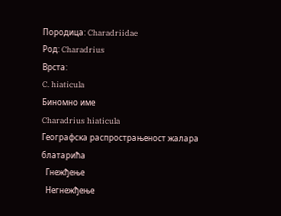Породица: Charadriidae
Род: Charadrius
Врста:
C. hiaticula
Биномно име
Charadrius hiaticula
Географска распрострањеност жалара блатарића
  Гнежђење
  Негнежђење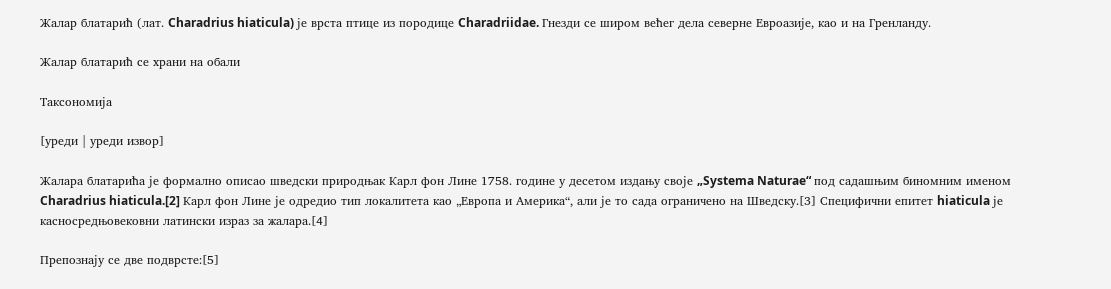Жалар блатарић (лат. Charadrius hiaticula) је врста птице из породице Charadriidae. Гнезди се широм већег дела северне Евроазије, као и на Гренланду.

Жалар блатарић се храни на обали

Таксономија

[уреди | уреди извор]

Жалара блатарића је формално описао шведски природњак Карл фон Лине 1758. године у десетом издању своје „Systema Naturae“ под садашњим биномним именом Charadrius hiaticula.[2] Карл фон Лине је одредио тип локалитета као „Европа и Америка“, али је то сада ограничено на Шведску.[3] Специфични епитет hiaticula је касносредњовековни латински израз за жалара.[4]

Препознају се две подврсте:[5]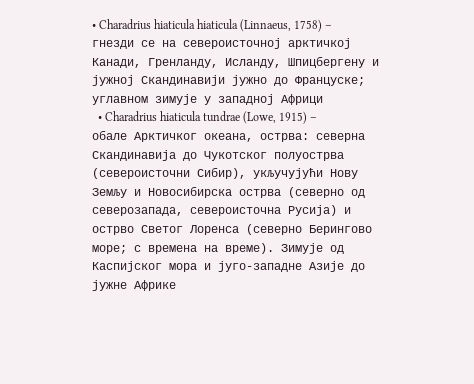• Charadrius hiaticula hiaticula (Linnaeus, 1758) – гнезди се на североисточној арктичкој Канади, Гренланду, Исланду, Шпицбергену и јужној Скандинавији јужно до Француске; углавном зимује у западној Африци
  • Charadrius hiaticula tundrae (Lowe, 1915) – обале Арктичког океана, острва: северна Скандинавија до Чукотског полуострва (североисточни Сибир), укључујући Нову Земљу и Новосибирска острва (северно од северозапада, североисточна Русија) и острво Светог Лоренса (северно Берингово море; с времена на време). Зимује од Каспијског мора и југо-западне Азије до јужне Африке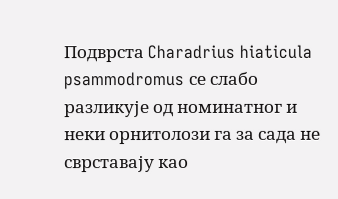Подврста Charadrius hiaticula psammodromus се слабо разликује од номинатног и неки орнитолози га за сада не сврставају као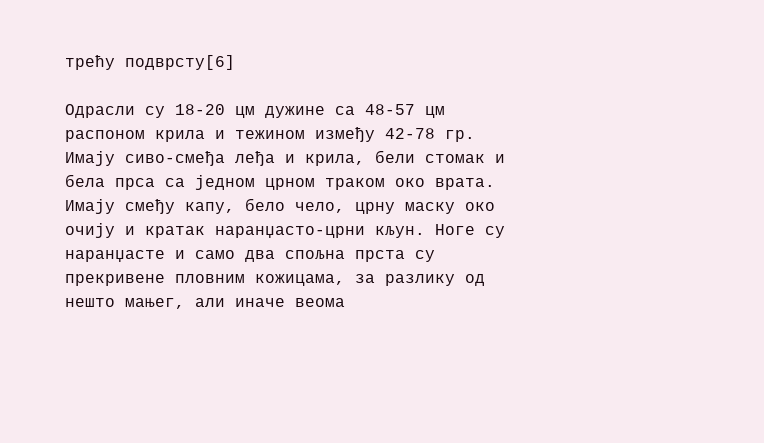трећу подврсту[6]

Одрасли су 18-20 цм дужине са 48-57 цм распоном крила и тежином између 42-78 гр. Имају сиво-смеђа леђа и крила, бели стомак и бела прса са једном црном траком око врата. Имају смеђу капу, бело чело, црну маску око очију и кратак наранџасто-црни кљун. Ноге су наранџасте и само два спољна прста су прекривене пловним кожицама, за разлику од нешто мањег, али иначе веома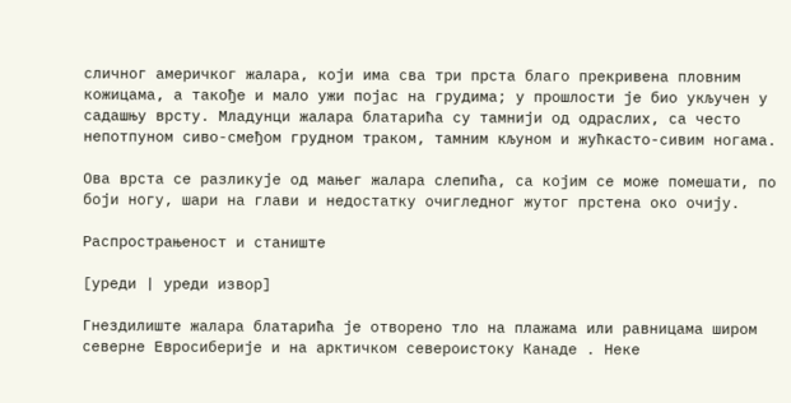сличног америчког жалара, који има сва три прста благо прекривена пловним кожицама, а такође и мало ужи појас на грудима; у прошлости је био укључен у садашњу врсту. Младунци жалара блатарића су тамнији од одраслих, са често непотпуном сиво-смеђом грудном траком, тамним кљуном и жућкасто-сивим ногама.

Ова врста се разликује од мањег жалара слепића, са којим се може помешати, по боји ногу, шари на глави и недостатку очигледног жутог прстена око очију.

Распрострањеност и станиште

[уреди | уреди извор]

Гнездилиште жалара блатарића је отворено тло на плажама или равницама широм северне Евросиберије и на арктичком североистоку Канаде . Неке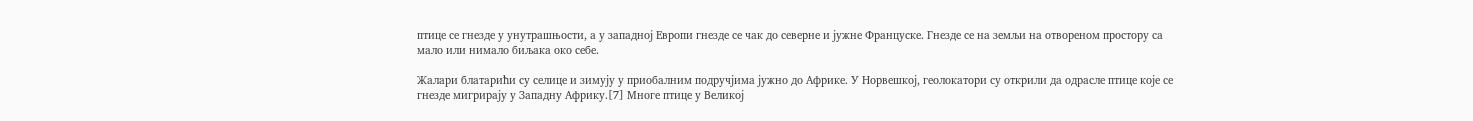птице се гнезде у унутрашњости, а у западној Европи гнезде се чак до северне и јужне Француске. Гнезде се на земљи на отвореном простору са мало или нимало биљака око себе.

Жалари блатарићи су селице и зимују у приобалним подручјима јужно до Африке. У Норвешкој, геолокатори су открили да одрасле птице које се гнезде мигрирају у Западну Африку.[7] Многе птице у Великој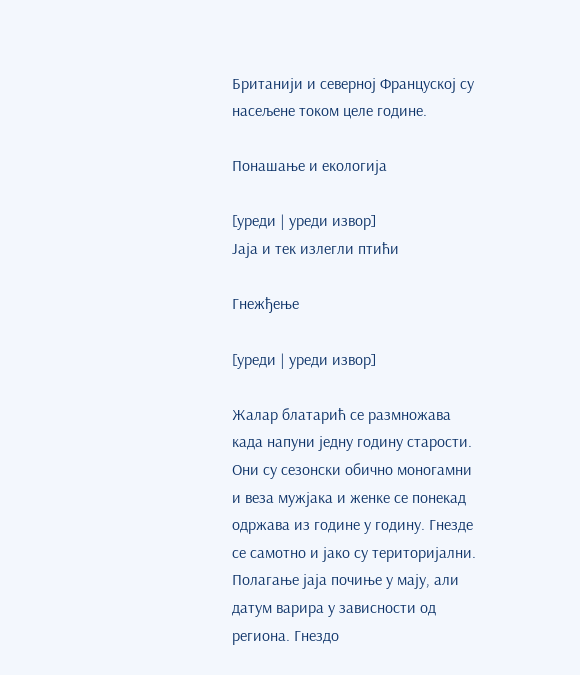Британији и северној Француској су насељене током целе године.

Понашање и екологија

[уреди | уреди извор]
Јаја и тек излегли птићи

Гнежђење

[уреди | уреди извор]

Жалар блатарић се размножава када напуни једну годину старости. Они су сезонски обично моногамни и веза мужјака и женке се понекад одржава из године у годину. Гнезде се самотно и јако су територијални. Полагање јаја почиње у мају, али датум варира у зависности од региона. Гнездо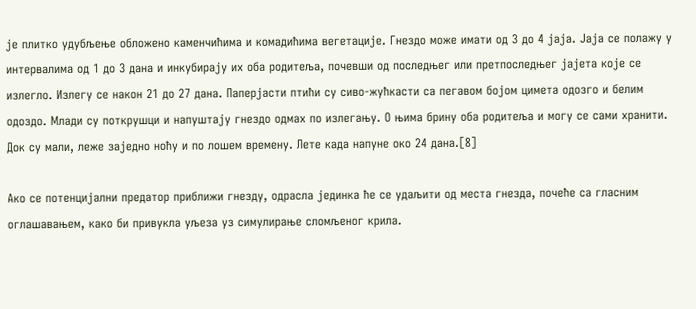је плитко удубљење обложено каменчићима и комадићима вегетације. Гнездо може имати од 3 до 4 јаја. Јаја се полажу у интервалима од 1 до 3 дана и инкубирају их оба родитеља, почевши од последњег или претпоследњег јајета које се излегло. Излегу се након 21 до 27 дана. Паперјасти птићи су сиво-жућкасти са пегавом бојом цимета одозго и белим одоздо. Млади су поткрушци и напуштају гнездо одмах по излегању. О њима брину оба родитеља и могу се сами хранити. Док су мали, леже заједно ноћу и по лошем времену. Лете када напуне око 24 дана.[8]

Ако се потенцијални предатор приближи гнезду, одрасла јединка ће се удаљити од места гнезда, почеће са гласним оглашавањем, како би привукла уљеза уз симулирање сломљеног крила.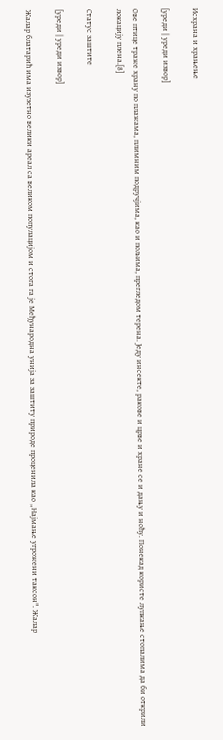Исхрана и храњење

[уреди | уреди извор]

Ове птице траже храну по плажама, плимним подручјима, као и пољима, прегледом терена. Једу инсекте, ракове и црве и хране се и дању и ноћу. Понекад користе лупкање стопалима да би открили локацију плена.[8]

Статус заштите

[уреди | уреди извор]

Жалар блатарић има изузетно велики ареал са великом популацијом и стога га је Међународна унија за заштиту природе проценила као „Најмање угрожени таксон". Жалар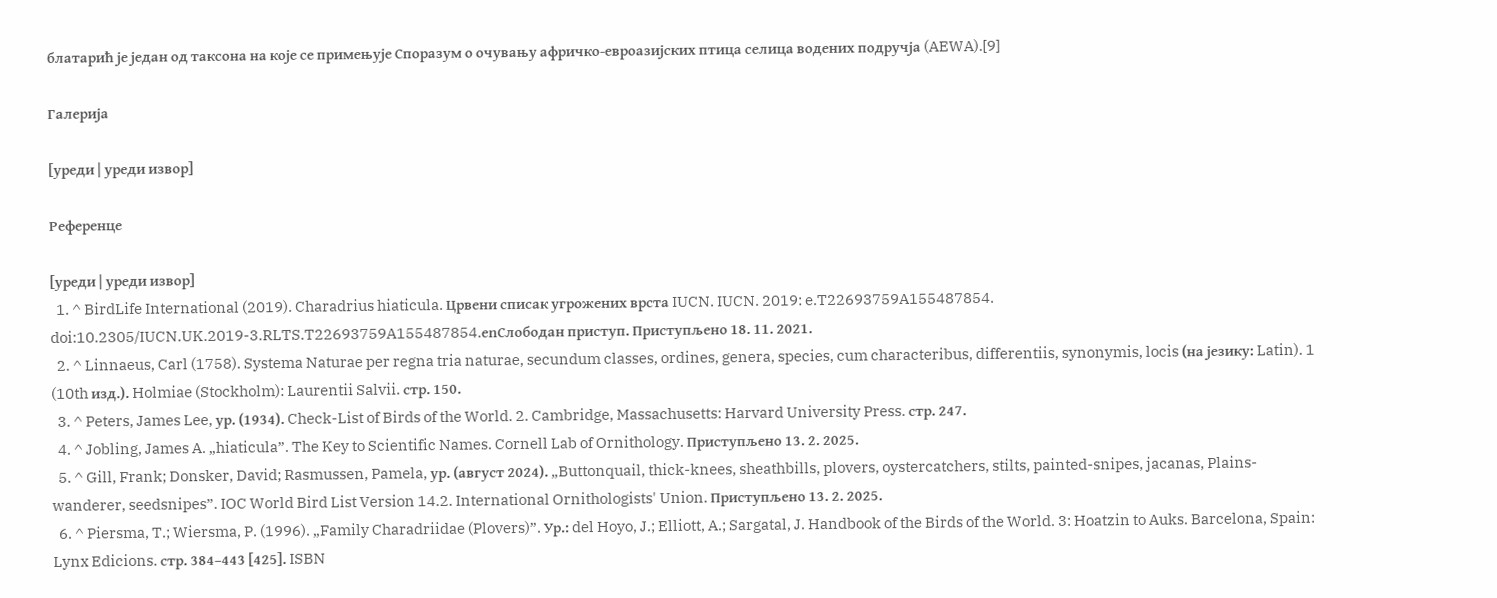блатарић је један од таксона на које се примењује Споразум о очувању афричко-евроазијских птица селица водених подручја (AEWA).[9]

Галерија

[уреди | уреди извор]

Референце

[уреди | уреди извор]
  1. ^ BirdLife International (2019). Charadrius hiaticula. Црвени списак угрожених врста IUCN. IUCN. 2019: e.T22693759A155487854. doi:10.2305/IUCN.UK.2019-3.RLTS.T22693759A155487854.enСлободан приступ. Приступљено 18. 11. 2021.
  2. ^ Linnaeus, Carl (1758). Systema Naturae per regna tria naturae, secundum classes, ordines, genera, species, cum characteribus, differentiis, synonymis, locis (на језику: Latin). 1 (10th изд.). Holmiae (Stockholm): Laurentii Salvii. стр. 150.
  3. ^ Peters, James Lee, ур. (1934). Check-List of Birds of the World. 2. Cambridge, Massachusetts: Harvard University Press. стр. 247.
  4. ^ Jobling, James A. „hiaticula”. The Key to Scientific Names. Cornell Lab of Ornithology. Приступљено 13. 2. 2025.
  5. ^ Gill, Frank; Donsker, David; Rasmussen, Pamela, ур. (август 2024). „Buttonquail, thick-knees, sheathbills, plovers, oystercatchers, stilts, painted-snipes, jacanas, Plains-wanderer, seedsnipes”. IOC World Bird List Version 14.2. International Ornithologists' Union. Приступљено 13. 2. 2025.
  6. ^ Piersma, T.; Wiersma, P. (1996). „Family Charadriidae (Plovers)”. Ур.: del Hoyo, J.; Elliott, A.; Sargatal, J. Handbook of the Birds of the World. 3: Hoatzin to Auks. Barcelona, Spain: Lynx Edicions. стр. 384–443 [425]. ISBN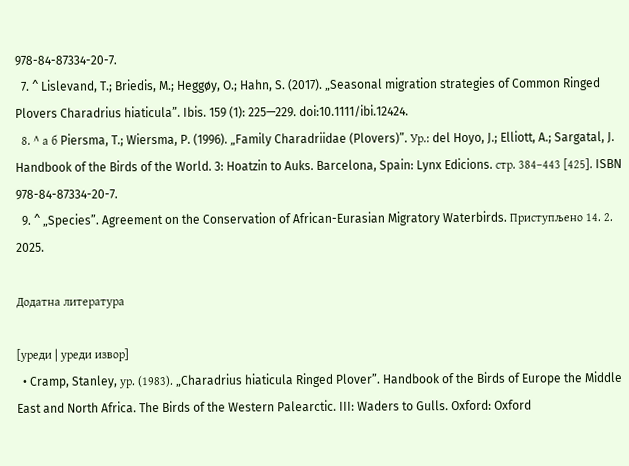978-84-87334-20-7.
  7. ^ Lislevand, T.; Briedis, M.; Heggøy, O.; Hahn, S. (2017). „Seasonal migration strategies of Common Ringed Plovers Charadrius hiaticula”. Ibis. 159 (1): 225—229. doi:10.1111/ibi.12424.
  8. ^ а б Piersma, T.; Wiersma, P. (1996). „Family Charadriidae (Plovers)”. Ур.: del Hoyo, J.; Elliott, A.; Sargatal, J. Handbook of the Birds of the World. 3: Hoatzin to Auks. Barcelona, Spain: Lynx Edicions. стр. 384–443 [425]. ISBN 978-84-87334-20-7.
  9. ^ „Species”. Agreement on the Conservation of African-Eurasian Migratory Waterbirds. Приступљено 14. 2. 2025.

Додатна литература

[уреди | уреди извор]
  • Cramp, Stanley, ур. (1983). „Charadrius hiaticula Ringed Plover”. Handbook of the Birds of Europe the Middle East and North Africa. The Birds of the Western Palearctic. III: Waders to Gulls. Oxford: Oxford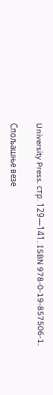University Press. стр. 129—141. ISBN 978-0-19-857506-1.

Спољашње везе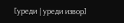[уреди | уреди извор]